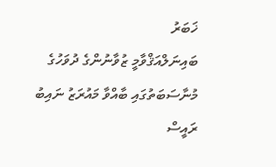ޚަބަރު
ބައިނަލްއަޤްވާމީ ޒުވާނުންގެ ދުވަހުގެ މުނާސަބަތުގައި ބާއްވާ މައުރަޒު ނައިބު ރައީސް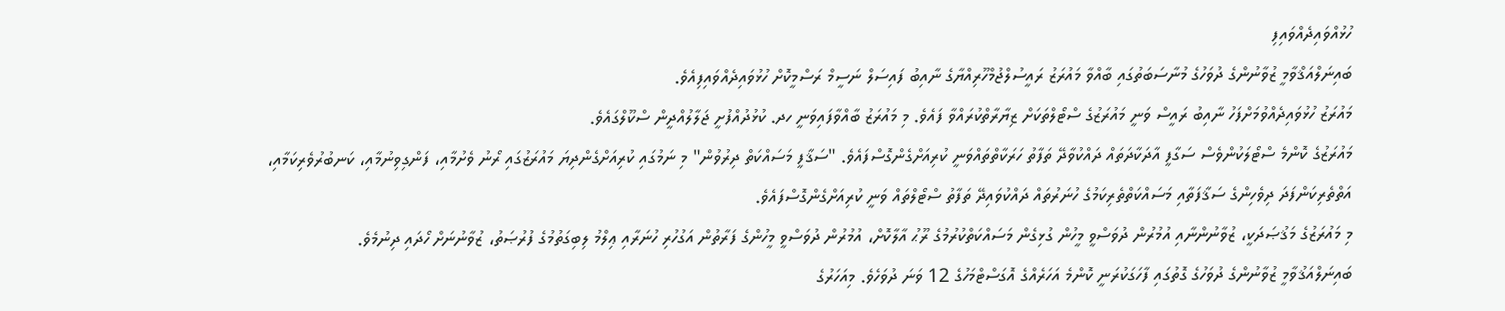ހުޅުއްވައިދެއްވައިފި
ބައިނަލްއަޤްވާމީ ޒުވާނުންގެ ދުވަހުގެ މުނާސަބަތުގައި ބާއްވާ މައުރަޒު ރައީސުލްޖުމްހޫރިއްޔާގެ ނާއިބު ފައިސަލް ނަސީމް ރަސްމީކޮށް ހުޅުވައިދެއްވައިފިއެވެ.
މައުރަޒު ހުޅުވައިދެއްވުމަށްފަހު ނާއިބު ރައީސް ވަނީ މައުރަޒުގެ ސްޓޯލްތަކަށް ޒިޔާރާތްކުރައްވާ ފައެވެ. މި މައުރަޒު ބާއްވާފައިވަނީ ހދ. ކުޅުދުއްފުށީ ޖަލާލުއްދީން ސްކޫލްގައެވެ.
މައުރަޒުގެ ކޮންމެ ސްޓޯލަކުންވެސް ސަގާފީ އާދަކާދަތައް ދައްކުވާދޭ ތަފާތު ހަރަކާތްތައްވަނީ ކުރިއަށްގެންގޮސްފައެވެ. "ސަޤާފީ މަސައްކަތް ދިރުވުން" މި ނަމުގައި ކުރިއަށްގެންދިޔަ މައުރަޒުގައި ރޯނު ވެށުމާއި، ފަންގިވިނުމާއި، ކަނބުރުވެރިކަމާއި، އަތްތެރިކަންފަދަ ދިވެހިންގެ ސަޤާފަތާއި މަސައްކަތްތެރިކަމުގެ ހުނަރުތައް ދައްކުވައިދޭ ތަފާތު ސްޓޯލްތައް ވަނީ ކުރިއަށްގެންގޮސްފައެވެ.
މި މައުރަޒުގެ މަޤުޞަދަކީ، ޒުވާނުންނާއި އުމުރުން ދުވަސްވީ މީހުން ގުޅިގެން މަސައްކަތްކުރުމުގެ ރޫޙު އާލާކޮށް، އުމުރުން ދުވަސްވީ މީހުންގެ ފަރާތުން އަގުހުރި ހުނަރާއި ޢިލްމު ލިބިގަތުމުގެ ފުރުޞަތު، ޒުވާނުނަށް ހޯދައި ދިނުމެވެ.
ބައިނަލްއަޤުވާމީ ޒުވާނުންގެ ދުވަހުގެ ގޮތުގައި ފާހަގަކުރަނީ ކޮންމެ އަހަރެއްގެ އޮގަސްޓްމަހުގެ 12 ވަނަ ދުވަހެވެ. މިއަހަރުގެ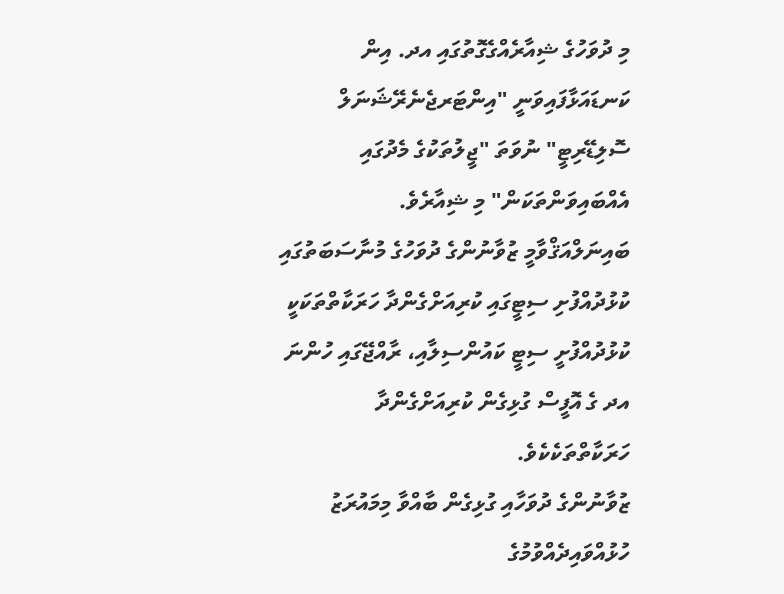މި ދުވަހުގެ ޝިއާރެއްގެގޮތުގައި އދ. އިން ކަނޑައަޅާފައިވަނީ "އިންޓަރޖެނެރޭޝަނަލް ސޮލިޑޭރިޓީ" ނުވަތަ "ޖީލުތަކުގެ މެދުގައި އެއްބައިވަންތަކަން" މި ޝިއާރެވެ.
ބައިނަލްއަޤްވާމީ ޒުވާނުންގެ ދުވަހުގެ މުނާސަބަތުގައި ކުޅުދުއްފުށި ސިޓީގައި ކުރިއަށްގެންދާ ހަރަކާތްތަކަކީ ކުޅުދުއްފުށީ ސިޓީ ކައުންސިލާއި، ރާއްޖޭގައި ހުންނަ އދ ގެ އޮފީސް ގުޅިގެން ކުރިއަށްގެންދާ ހަރަކާތްތަކެކެވެ.
ޒުވާނުންގެ ދުވަހާއި ގުޅިގެން ބާއްވާ މިމައުރަޒު ހުޅުއްވައިދެއްވުމުގެ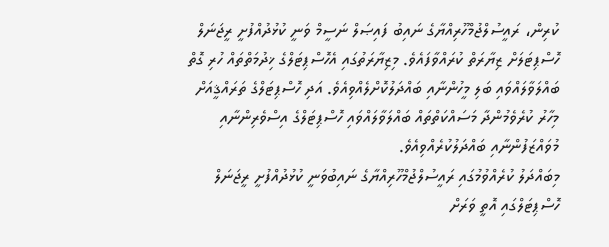ކުރިން، ރައީސުލްޖުމްހޫރިއްޔާގެ ނައިބު ފައިޞަލް ނަސީމް ވަނީ ކުޅުދުއްފުށީ ރީޖަނަލް ހޮސްޕިޓަލަށް ޒިޔާރަތް ކުރައްވާފައެވެ. މިޒިޔާރަތުގައި އެހޮސްޕިޓަލްގެ ޚިދުމަތްތައް ހުރި ގޮތް ބައްލަވާލައްވައި ބަލި މީހުންނާއި ބައްދަލުކޮށްލެއްވިއެވެ. އަދި ހޮސްޕިޓަލްގެ ތަރައްޤީއަށް މިހާރު ކުރެވެމުންދާ މަސައްކަތްތައް ބައްލަވާލައްވައި ހޮސްޕިޓަލްގެ އިސްވެރިންނާއި މުވައްޒަފުންނާއި ބައްދަލުކުރެއްވިއެވެ.
މިބައްދަލު ކުރެއްވުމުގައި ރައީސުލްޖުމްހޫރިއްޔާގެ ނައިބުވަނީ ކުޅުދުއްފުށީ ރީޖަނަލް ހޮސްޕިޓަލްގައި އޮތީ ވަރަށް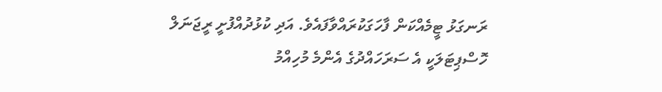ރަނގަޅު ޓީމެއްކަން ފާހަގަކުރައްވާފައެވެ. އަދި ކުޅުދުއްފުށީ ރީޖަނަލް ހޮސްޕިޓަލަކީ އެ ސަރަހައްދުގެ އެންމެ މުހިއްމު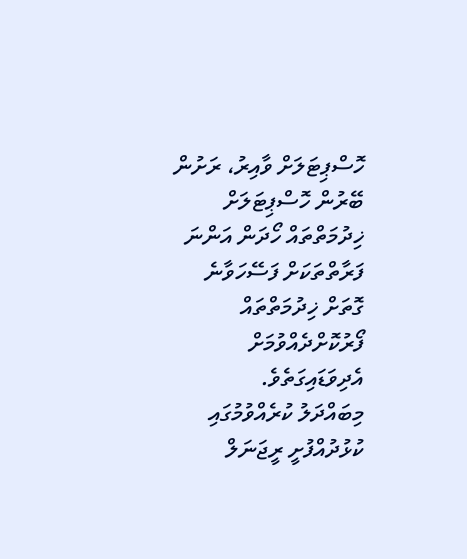ހޮސްޕިޓަލަށް ވާއިރު، ރަށުން ބޭރުން ހޮސްޕިޓަލަށް ޚިދުމަތްތައް ހޯދަން އަންނަ ފަރާތްތަކަށް ފަސޭހަވާނެ ގޮތަށް ޚިދުމަތްތައް ފޯރުކޮށްދެއްވުމަށް އެދިވަޑައިގަތެވެ.
މިބައްދަލު ކުރެއްވުމުގައި ކުޅުދުއްފުށީ ރީޖަނަލް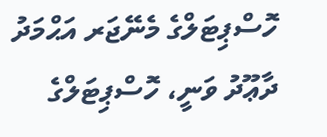ހޮސްޕިޓަލްގެ މެނޭޖަރ އަޙްމަދު ދާޢޫދު ވަނީ، ހޮސްޕިޓަލްގެ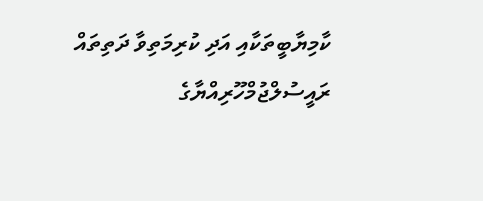ކާމިޔާބީތަކާއި އަދި ކުރިމަތިވާ ދަތިތައް ރައީސުލްޖުމްހޫރިއްޔާގެ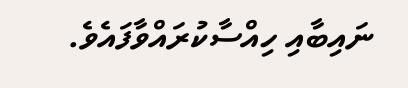ނައިބާއި ހިއްސާކުރައްވާފައެވެ.